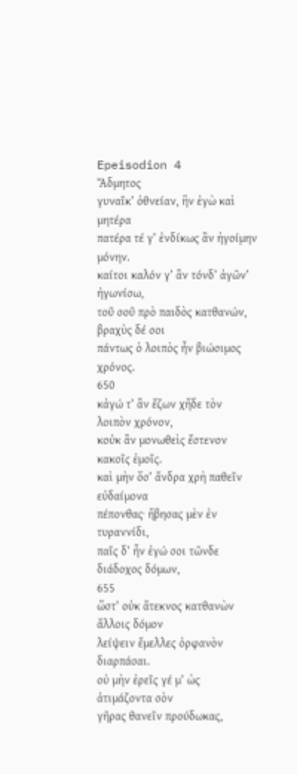Epeisodion 4
Ἄδμητος
γυναῖκ’ ὀθνείαν, ἣν ἐγὼ καὶ μητέρα
πατέρα τέ γ’ ἐνδίκως ἂν ἡγοίμην μόνην.
καίτοι καλόν γ’ ἂν τόνδ’ ἀγῶν’ ἠγωνίσω,
τοῦ σοῦ πρὸ παιδὸς κατθανών, βραχὺς δέ σοι
πάντως ὁ λοιπὸς ἦν βιώσιμος χρόνος.
650
κἀγώ τ’ ἂν ἔζων χἥδε τὸν λοιπὸν χρόνον,
κοὐκ ἂν μονωθεὶς ἔστενον κακοῖς ἐμοῖς.
καὶ μὴν ὅσ’ ἄνδρα χρὴ παθεῖν εὐδαίμονα
πέπονθας· ἥβησας μὲν ἐν τυραννίδι,
παῖς δ’ ἦν ἐγώ σοι τῶνδε διάδοχος δόμων,
655
ὥστ’ οὐκ ἄτεκνος κατθανὼν ἄλλοις δόμον
λείψειν ἔμελλες ὀρφανὸν διαρπάσαι.
οὐ μὴν ἐρεῖς γέ μ’ ὡς ἀτιμάζοντα σὸν
γῆρας θανεῖν προύδωκας,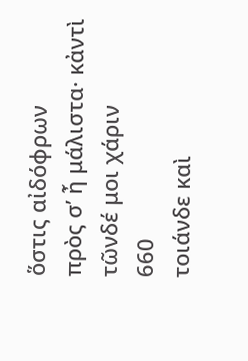ὅστις αἰδόφρων
πρὸς σ’ ἦ μάλιστα· κἀντὶ τῶνδέ μοι χάριν
660
τοιάνδε καὶ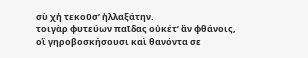σὺ χἡ τεκοῦσ’ ἠλλαξάτην.
τοιγὰρ φυτεύων παῖδας οὐκέτ’ ἂν φθάνοις,
οἳ γηροβοσκήσουσι καὶ θανόντα σε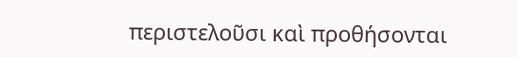περιστελοῦσι καὶ προθήσονται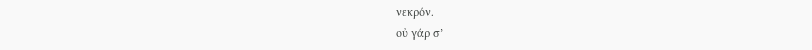νεκρόν.
οὐ γάρ σ’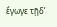ἔγωγε τῇδ’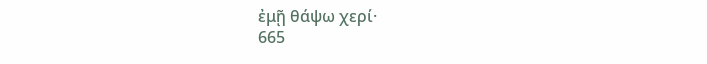ἐμῇ θάψω χερί·
665